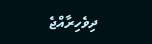ދިވެހިރާއްޖެ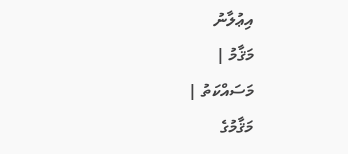އިޢުލާނު
މަޤާމު |
މަސައްކަތު |
މަޤާމުގެ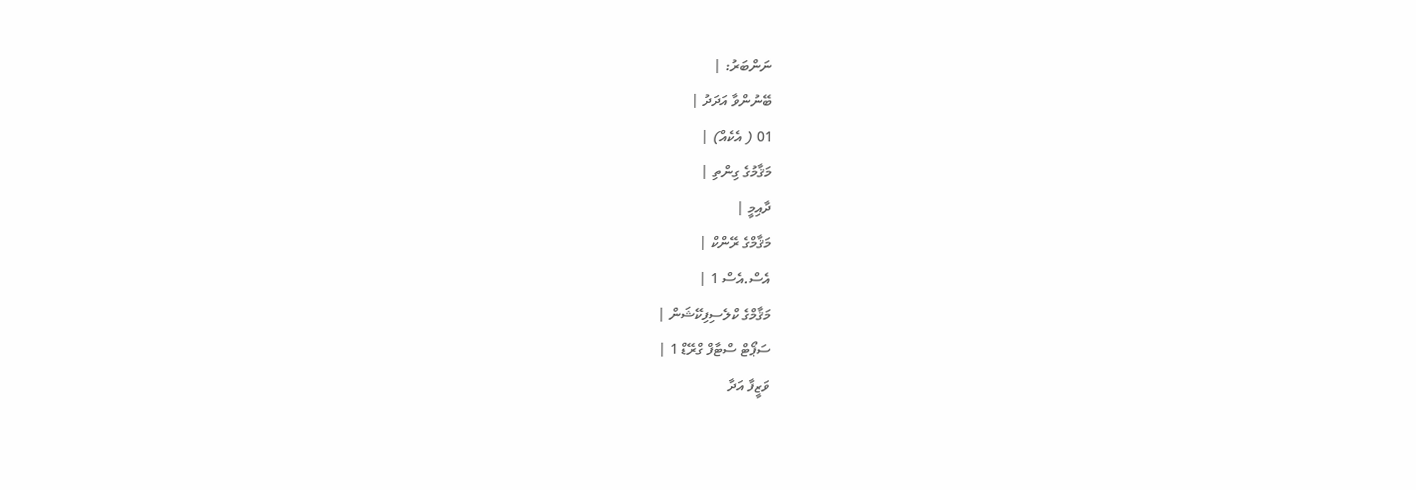ނަންބަރު: |
ބޭނުންވާ އަދަދު |
01 ( އެކެއް) |
މަޤާމުގެ ގިންތި |
ދާއިމީ |
މަޤާމްގެ ރޭންކް |
އެސް.އެސް 1 |
މަޤާމްގެ ކްލެސިފިކޭޝަން |
ސަޕޯޓް ސްޓާފް ގްރޭޑް 1 |
ވަޒީފާ އަދާ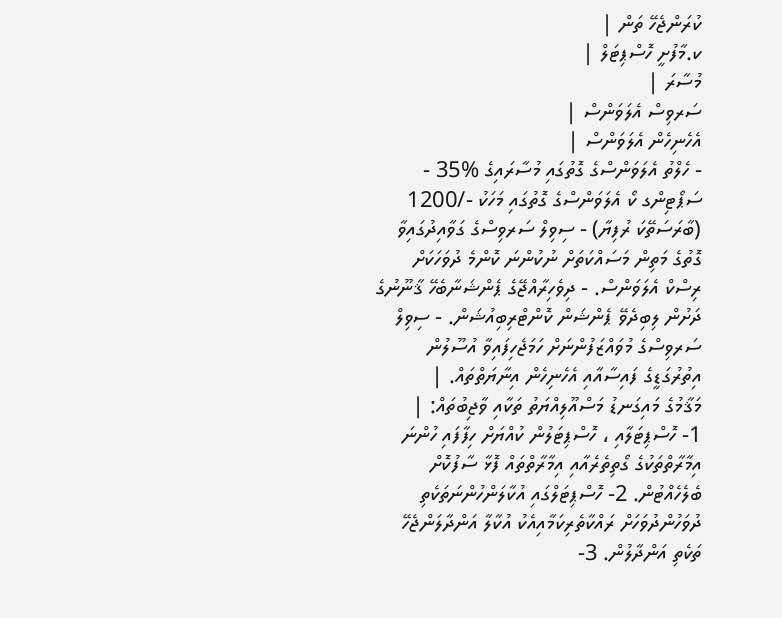ކުރަންޖެހޭ ތަން |
ކ.މާފުށީ ހޮސްޕިޓަލް |
މުސާރަ |
ސަރވިސް އެލަވަންސް |
އެހެނިހެން އެލަވަންސް |
- ހެލްތު އެލަވަންސްގެ ގޮތުގައި މުސާރައިގެ %35 - ސަޕޯޓިންގ ކޯ އެލަވަންސްގެ ގޮތުގައި މަހަކު -/1200 (ބާރަސަތޭކަ ރުފިޔާ) - ސިވިލް ސަރވިސްގެ ގަވާއިދުގައިވާ ގޮތުގެ މަތިން މަސައްކަތަށް ނުކުންނަ ކޮންމެ ދުވަހަކަށް ރިސްކް އެލަވަންސް. - ދިވެހިރާއްޖޭގެ ޕެންޝަނާބެހޭ ޤާނޫނުގެ ދަށުން ލިބިދެވޭ ޕެންޝަން ކޮންޓްރިބިއުޝަން. - ސިވިލް ސަރވިސްގެ މުވައްޒަފުންނަށް ހަމަޖެހިފައިވާ އުސޫލުން އިތުރުގަޑީގެ ފައިސާއާއި އެހެނިހެން އިނާޔަތްތައް. |
މަޤާމުގެ މައިގަނޑު މަސްއޫލިއްޔަތު ތަކާއި ވާޖިބުތައް: |
1- ހޮސްޕިޓަލާއި ، ހޮސްޕިޓަލުން ކުއްޔަށް ހިފާފައި ހުންނަ އިމާރާތްތަކުގެ ގޯތިތެރެއާއި އިމާރާތްތައް ފޮޅާ ސާފުކޮށް ބެލެހެއްޓުން. 2- ހޮސްޕިޓަލްގައި އުކާލަންހުންނަތަކެތި ދުވަހުންދުވަހަށް ރައްކާތެރިކަމާއިއެކު އުކާލާ އަންދާލަންޖެހޭ ތަކެތި އަންދާލުން. 3-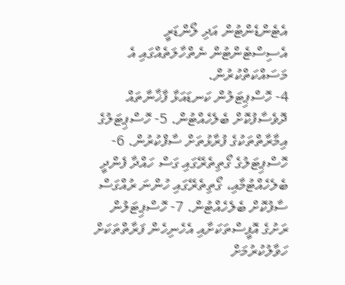އެޓެންޑެންޓުން އަދި ލޯންޑަރީ އެސިސްޓެންޓުން ނެތްހާލަތެއްގައި އެ މަސައްކަތްކުރުން.
4- ހޮސްޕިޓަލުން ކަނޑައަޅާ ފާޚާނާތައް ދޮވެސާފުކޮށް ބެލެހެއްޓުން. 5- ހޮސްޕިޓަލުގެ އިމާރާތްތަކުގެ ފުރާޅުތަށް ސާފްކުރުން. 6- ހޮސްޕިޓަލުގެ ގޯތިތެރޭގައި ގަސް ހައްދާ ފެންދީ ބެލެހެއްޓުމާއި، ގޯތިތެރޭގައި ހުންނަ ރުއްގަސް ސާފުކޮށް ބެލެހެއްޓުން. 7- ހޮސްޕިޓަލުން ރަށުގެ އޮފީސްތަކަށާއި އެހެނިހެން ފަރާތްތަކަށް ހަވާލުކުރުމަށް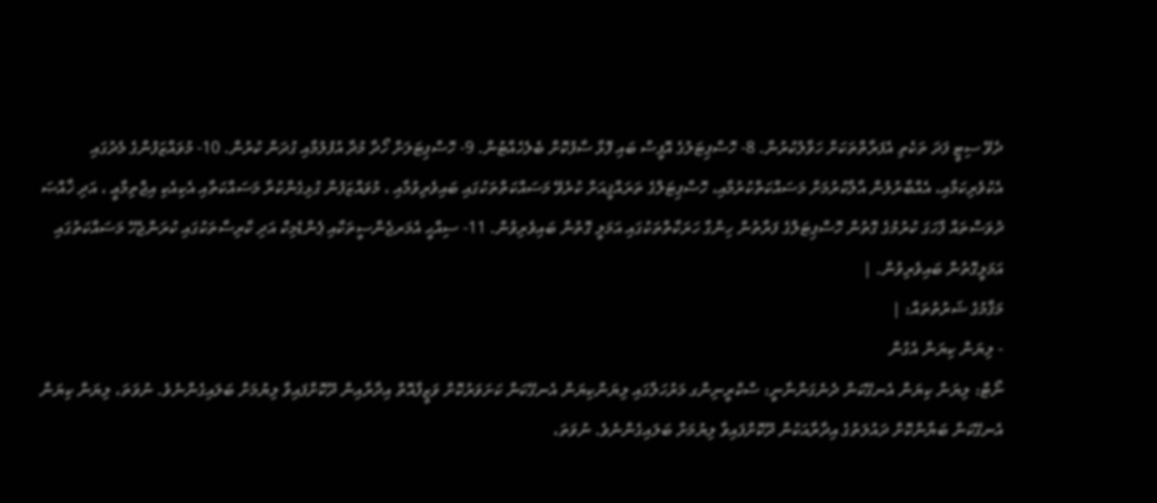ދެވޭ ސިޓީ ފަދަ ތަކެތި އެފަރާތްތަކަށް ހަވާލުކުރުން. 8- ހޮސްޕިޓަލުގެ އޮފީސް ބައި ފޮޅާ ސާފުކޮށް ބެލެހެއްޓުން. 9- ހޮސްޕިޓަލަށް ހޯދާ މުދާ އުފުލުމާއި ގުދަން ކުރުން. 10- މުވައްޒަފުންގެ މެދުގައި އެކުވެރިކަމާއި، އެއްބާރުލުން އާލާކުރުމަށް މަސައްކަތްކުރުމާއި، ހޮސްޕިޓަލްގެ ތަރައްޤީއަށް ކުރެވޭ މަސައްކަތްތަކުގައި ބައިވެރިވުމާއި ، މުވައްޒަފުން ގުޅިގެންކުރާ މަސައްކަތާއި އެކިއެކި އިޖްތިމާޢީ ، އަދި ޚާއްޞަ ދުވަސްތައް ފާހަގަ ކުރުމުގެ ގޮތުން ހޮސްޕިޓަލްގެ ފަރާތުން ހިންގާ ހަރަކާތްތަކުގައި އަމަލީ ގޮތުން ބައިވެރިވުން. 11- ސިއްޙީ އެމަރޖެންސީތަކާއި ޕެންޑެމިކް އަދި ކާރިސާތަކުގައި ކުރަންޖެހޭ މަސައްކަތުގައި އަމަލީގޮތުން ބައިވެރިވުން. |
މަޤާމުގެ ޝަރުތުތައް: |
- ލިޔަން ކިޔަން އެގުން
ނޯޓް: ލިޔަން ކިޔަން އެނގޭކަން ދެނެގަންނާނީ: ސްކްރީނިންގ މަރުހަލާގައި ލިޔަންކިޔަން އެނގޭކަން ކަށަވަރުކޮށް ވަޒީފާއޮތް އިދާރާއިން ދޫކޮށްފައިވާ ލިޔުމަށް ބަލައިގެންނެވެ. ނުވަތަ، ލިޔަން ކިޔަން އެނގޭކަން ބަޔާންކޮށް ދައުލަތުގެ އިދާރާއަކުން ދޫކޮށްފައިވާ ލިޔުމަށް ބަލައިގެންނެވެ. ނުވަތަ،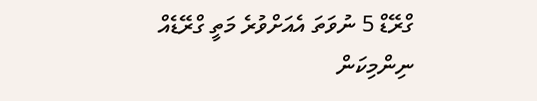ގްރޭޑް 5 ނުވަތަ އެއަށްވުރެ މަތީ ގްރޭޑެއް ނިންމިކަން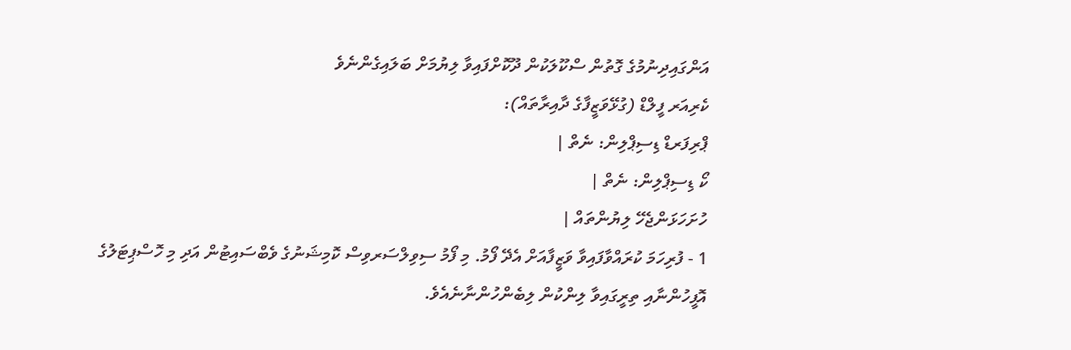އަންގައިދިނުމުގެ ގޮތުން ސްކޫލަކުން ދޫކޮށްފައިވާ ލިޔުމަށް ބަލައިގެންނެވެ
ކެރިއަރ ފީލްޑް (ގުޅޭވަޒީފާގެ ދާއިރާތައް):
ޕްރިފަރޑް ޑިސިޕްލިން: ނެތް |
ކޯ ޑިސިޕްލިން: ނެތް |
ހުށަހަޅަންޖެހޭ ލިޔުންތައް |
1 - ފުރިހަމަ ކުރައްވާފައިވާ ވަޒީފާއަށް އެދޭ ފޯމު. މި ފޯމު ސިވިލްސަރވިސް ކޮމިޝަނުގެ ވެބްސައިޓުން އަދި މި ހޮސްޕިޓަލުގެ އޮފީހުންނާއި ތިރީގައިވާ ލިންކުން ލިބެންހުންނާނެއެވެ.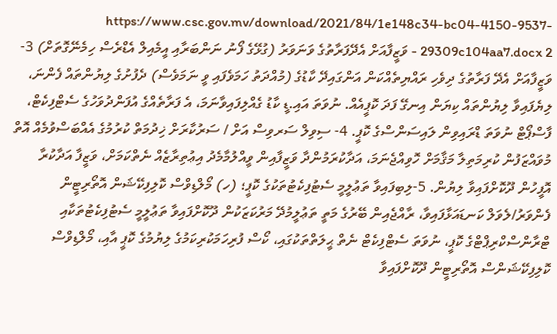https://www.csc.gov.mv/download/2021/84/1e148c34-bc04-4150-9537- 29309c104aa7.docx 2 - ވަޒީފާއަށް އެދޭފަރާތުގެ ވަނަވަރު (ގުޅޭގެ ފޯނު ނަންބަރާއި އީމެއިލް އެޑްރެސް ހިމެނޭގޮތަށް) 3- ވަޒީފާއަށް އެދޭ ފަރާތުގެ ދިވެހި ރައްޔިތެއްކަން އަންގައިދޭ ކާޑުގެ (މުއްދަތު ހަމަވެފައި ވީ ނަމަވެސް) ދެފުށުގެ ލިޔުންތައް ފެންނަ، ލިޔެފައިވާ ލިޔުންތައް ކިޔަން އިނގޭ ފަދަ ކޮޕީއެއް. ނުވަތަ އައި.ޑީ ކާޑު ގެއްލިފައިވާނަމަ، އެ ފަރާތެއްގެ އުފަންދުވަހުގެ ސެޓްފިކެޓް، ފާސްޕޯޓް ނުވަތަ ޑްރައިވިން ލައިސަންސްގެ ކޮޕީ. 4- ސިވިލް ސަރވިސް އަށް / ސަރުކާރަށް ޚިދުމަތް ކުރުމުގެ އެއްބަސްވުމެއް އޮތް މުވައްޒަފުން ކުރިމަތިލާ މަޤާމަށް ހޮވިއްޖެނަމަ، އަދާކުރަމުންދާ ވަޒީފާއިން ވީއްލުމާމެދު އިޢުތިރާޒެއް ނެތްކަމަށް، ވަޒީފާ އަދާކުރާ އޮފީހުން ދޫކޮށްފައިވާ ލިޔުން. 5-ލިބިފައިވާ ތަޢުލީމީ ސެޓުފިކެޓުތަކުގެ ކޮޕީ؛ (ހ) މޯލްޑިވްސް ކޮލިފިކޭޝަން އޮތޯރިޓީން ފެންވަރު/ލެވަލް ކަނޑައަޅާފައިވާ، ރާއްޖެއިން ބޭރުގެ މަތީ ތަޢުލީމުދޭ މަރުކަޒަކުން ދޫކޮށްފައިވާ ތަޢުލީމީ ސެޓުފިކެޓުތަކާއި ޓްރާންސްކްރިޕްޓްގެ ކޮޕީ، ނުވަތަ ސެޓްފިކެޓް ނެތް ޙީލަތްތަކުގައި، ކޯސް ފުރިހަމަކުރިކަމުގެ ލިޔުމުގެ ކޮޕީ އާއި، މޯލްޑިވްސް ކޮލިފިކޭޝަންސް އޮތޯރިޓީން ދޫކޮށްފައިވާ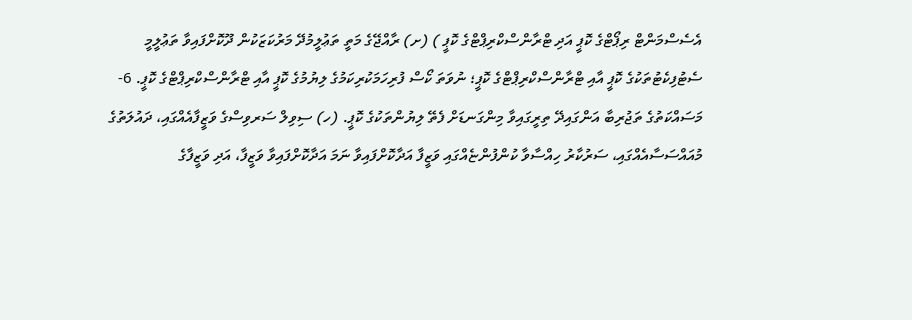އެސެސްމަންޓް ރިޕޯޓްގެ ކޮޕީ އަދި ޓްރާންސްކްރިޕްޓްގެ ކޮޕީ ) (ށ) ރާއްޖޭގެ މަތީ ތަޢުލީމުދޭ މަރުކަޒަކުން ދޫކޮށްފައިވާ ތަޢުލީމީ ސެޓުފިކެޓުތަކުގެ ކޮޕީ އާއި ޓްރާންސްކްރިޕްޓްގެ ކޮޕީ؛ ނުވަތަ ކޯސް ފުރިހަމަކުރިކަމުގެ ލިޔުމުގެ ކޮޕީ އާއި ޓްރާންސްކްރިޕްޓްގެ ކޮޕީ. 6- މަސައްކަތުގެ ތަޖުރިބާ އަންގައިދޭ ތިރީގައިވާ މިންގަނޑަށް ފެތޭ ލިޔުންތަކުގެ ކޮޕީ. (ހ) ސިވިލް ސަރވިސްގެ ވަޒީފާއެއްގައި، ދައުލަތުގެ މުއައްސަސާއެއްގައި، ސަރުކާރު ހިއްސާވާ ކުންފުންޏެއްގައި ވަޒީފާ އަދާކޮށްފައިވާ ނަމަ އަދާކޮށްފައިވާ ވަޒީފާ، އަދި ވަޒީފާގެ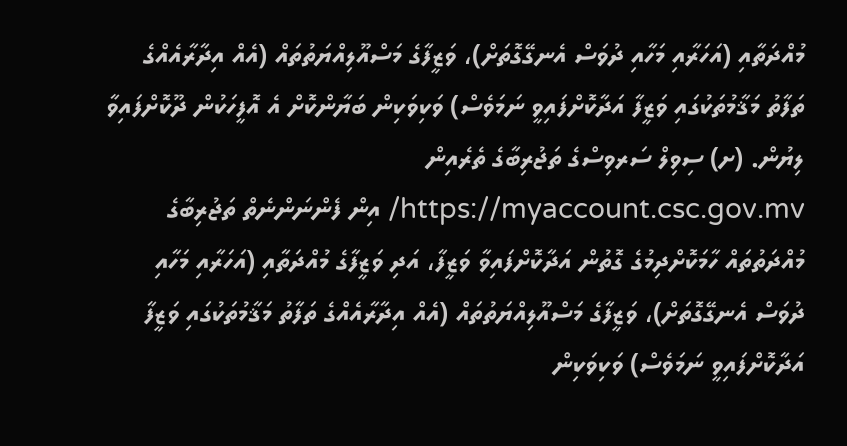މުއްދަތާއި (އަހަރާއި މަހާއި ދުވަސް އެނގޭގޮތަށް)، ވަޒީފާގެ މަސްއޫލިއްޔަތުތައް (އެއް އިދާރާއެއްގެ ތަފާތު މަޤާމުތަކުގައި ވަޒީފާ އަދާކޮށްފައިވީ ނަމަވެސް) ވަކިވަކިން ބަޔާންކޮށް އެ އޮފީހަކުން ދޫކޮށްފައިވާ ލިޔުން. (ށ) ސިވިލް ސަރވިސްގެ ތަޖުރިބާގެ ތެރެއިން https://myaccount.csc.gov.mv/ އިން ފެންނަންނެތް ތަޖުރިބާގެ މުއްދަތުތައް ހާމަކޮށްދިމުގެ ގޮތުން އަދާކޮށްފައިވާ ވަޒީފާ، އަދި ވަޒީފާގެ މުއްދަތާއި (އަހަރާއި މަހާއި ދުވަސް އެނގޭގޮތަށް)، ވަޒީފާގެ މަސްއޫލިއްޔަތުތައް (އެއް އިދާރާއެއްގެ ތަފާތު މަޤާމުތަކުގައި ވަޒީފާ އަދާކޮށްފައިވީ ނަމަވެސް) ވަކިވަކިން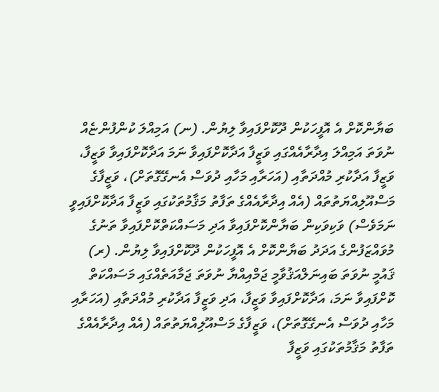ބަޔާންކޮށް އެ އޮފީހަކުން ދޫކޮށްފައިވާ ލިޔުން. (ނ) އަމިއްލަ ކުންފުންޏެއް ނުވަތަ އަމިއްލަ އިދާރާއެއްގައި ވަޒީފާ އަދާކޮށްފައިވާ ނަމަ އަދާކޮށްފައިވާ ވަޒީފާ، ވަޒީފާ އަދާކުރި މުއްދަތާއި (އަހަރާއި މަހާއި ދުވަސް އެނގޭގޮތަށް)، ވަޒީފާގެ މަސްއޫލިއްޔަތުތައް (އެއް އިދާރާއެއްގެ ތަފާތު މަޤާމުތަކުގައި ވަޒީފާ އަދާކޮށްފައިވީ ނަމަވެސް) ވަކިވަކިން ބަޔާންކޮށްފައިވާ އަދި މަސައްކަތްކޮށްފައިވާ ތަނުގެ މުވައްޒަފުންގެ އަދަދު ބަޔާންކޮށް އެ އޮފީހަކުން ދޫކޮށްފައިވާ ލިޔުން. (ރ) ޤައުމީ ނުވަތަ ބައިނަލްއަޤުވާމީ ޖަމްއިއްޔާ ނުވަތަ ޖަމާއަތެއްގައި މަސައްކަތް ކޮށްފައިވާ ނަމަ، އަދާކޮށްފައިވާ ވަޒީފާ، އަދި ވަޒީފާ އަދާކުރި މުއްދަތާއި (އަހަރާއި މަހާއި ދުވަސް އެނގޭގޮތަށް)، ވަޒީފާގެ މަސްއޫލިއްޔަތުތައް (އެއް އިދާރާއެއްގެ ތަފާތު މަޤާމުތަކުގައި ވަޒީފާ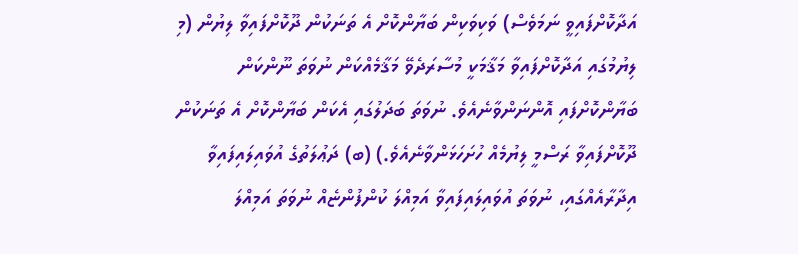އަދާކޮށްފައިވީ ނަމަވެސް) ވަކިވަކިން ބަޔާންކޮށް އެ ތަނަކުން ދޫކޮށްފައިވާ ލިޔުން (މި ލިޔުމުގައި އަދާކޮށްފައިވާ މަޤާމަކީ މުސާރަދެވޭ މަޤާމެއްކަން ނުވަތަ ނޫންކަން ބަޔާންކޮށްފައި އޮންނަންވާނެއެވެ. ނުވަތަ ބަދަލުގައި އެކަން ބަޔާންކޮށް އެ ތަނަކުން ދޫކޮށްފައިވާ ރަސްމީ ލިޔުމެއް ހުށަހަޅަންވާނެއެވެ.) (ބ) ދަޢުލަތުގެ އުވައިލައިފައިވާ އިދާރާއެއްގައި، ނުވަތަ އުވައިލައިފައިވާ އަމިއްލަ ކުންފުންޏެއް ނުވަތަ އަމިއްލަ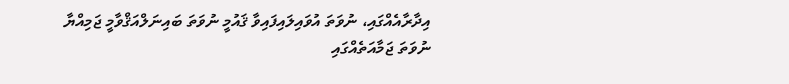އިދާރާއެއްގައި، ނުވަތަ އުވައިލައިފައިވާ ޤައުމީ ނުވަތަ ބައިނަލްއަޤްވާމީ ޖަމިއްޔާ ނުވަތަ ޖަމާއަތެއްގައި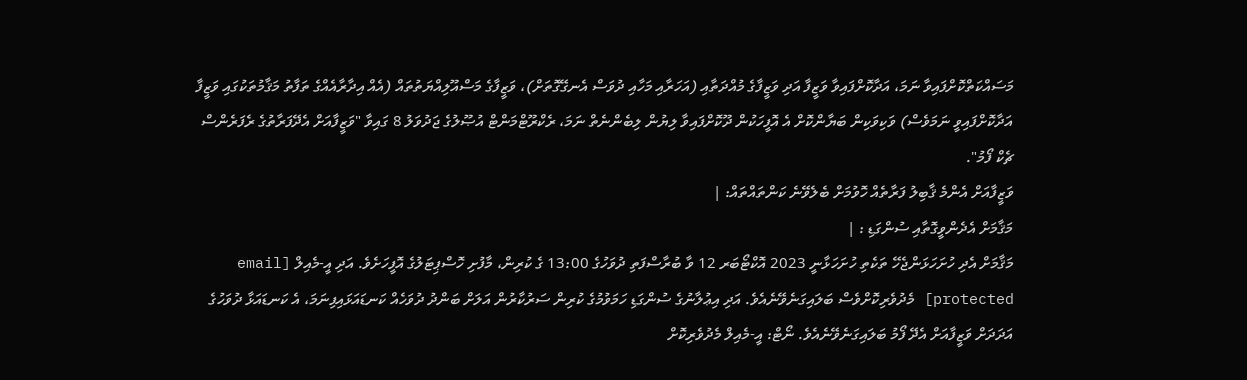މަސައްކަތްކޮށްފައިވާ ނަމަ، އަދާކޮށްފައިވާ ވަޒީފާ އަދި ވަޒީފާގެ މުއްދަތާއި (އަހަރާއި މަހާއި ދުވަސް އެނގޭގޮތަށް)، ވަޒީފާގެ މަސްއޫލިއްޔަތުތައް (އެއް އިދާރާއެއްގެ ތަފާތު މަޤާމުތަކުގައި ވަޒީފާ އަދާކޮށްފައިވީ ނަމަވެސް) ވަކިވަކިން ބަޔާންކޮށް އެ އޮފީހަކުން ދޫކޮށްފައިވާ ލިޔުން ލިބެންނެތް ނަމަ، ރެކްރޫޓްމަންޓް އުޞޫލުގެ ޖަދުވަލު 8 ގައިވާ "ވަޒީފާއަށް އެދޭފަރާތުގެ ރެފަރެންސް ޗެކް ފޯމު".
ވަޒީފާއަށް އެންމެ ޤާބިލު ފަރާތެއް ހޮވުމަށް ބެލެވޭނެ ކަންތައްތައް: |
މަޤާމަށް އެދެންވީގޮތާއި ސުންގަޑި : |
މަޤާމަށް އެދި ހުށަހަޅަންޖެހޭ ތަކެތި ހުށަހަޅާނީ 2023 އޮކްޓޯބަރ 12 ވާ ބުރާސްފަތި ދުވަހުގެ 13:00 ގެ ކުރިން، މާފުށި ހޮސްޕިޓަލުގެ އޮފީހަށެވެ. އަދި އީ-މެއިލް [email protected] މެދުވެރިކޮށްވެސް ބަލައިގަނެވޭނެއެވެ. އަދި އިޢުލާނުގެ ސުންގަޑި ހަމަވުމުގެ ކުރިން ސަރުކާރުން އަލަށް ބަންދު ދުވަހެއް ކަނޑައަޅައިފިނަމަ، އެ ކަނޑައަޅާ ދުވަހުގެ އަދަދަށް ވަޒީފާއަށް އެދޭ ފޯމު ބަލައިގަނެވޭނެއެވެ. ނޯޓް: އީ-މެއިލް މެދުވެރިކޮށް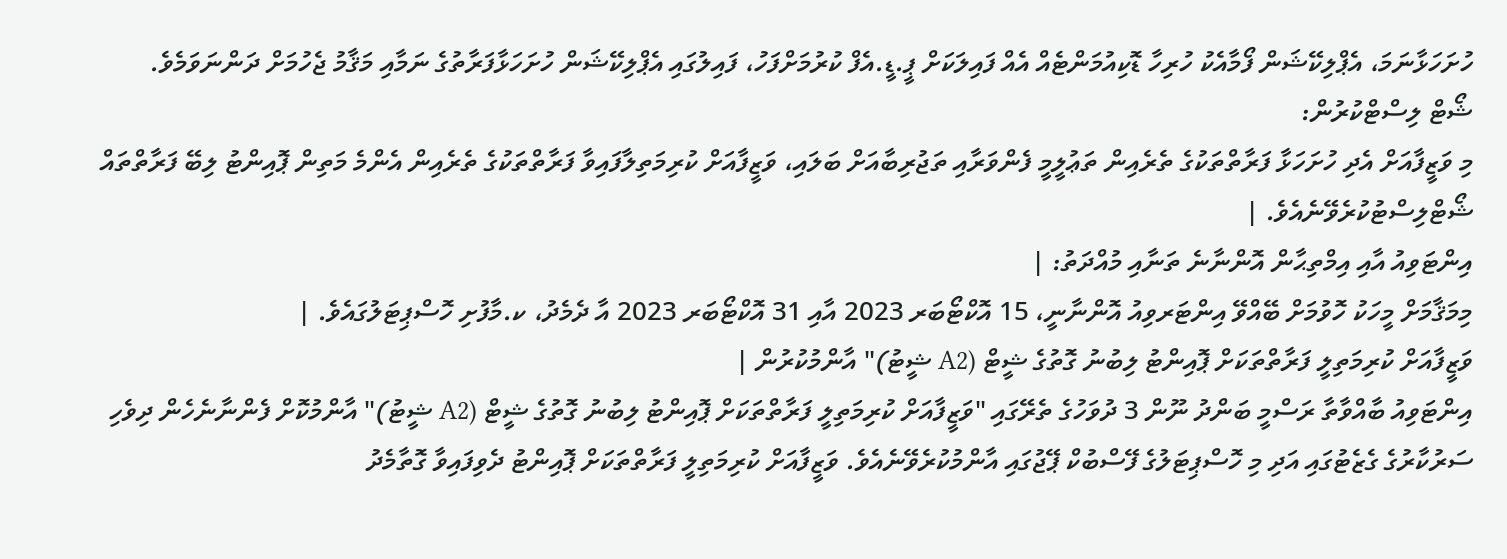ހުށަހަޅާނަމަ، އެޕްލިކޭޝަން ފޯމާއެކު ހުރިހާ ޑޮކިއުމަންޓެއް އެއް ފައިލަކަށް ޕީ.ޑީ.އެފް ކުރުމަށްފަހު، ފައިލުގައި އެޕްލިކޭޝަން ހުށަހަޅާފަރާތުގެ ނަމާއި މަޤާމު ޖެހުމަށް ދަންނަވަމެވެ.
ޝޯޓް ލިސްޓްކުރުން:
މި ވަޒީފާއަށް އެދި ހުށަހަޅާ ފަރާތްތަކުގެ ތެރެއިން ތަޢުލީމީ ފެންވަރާއި ތަޖުރިބާއަށް ބަލައި، ވަޒީފާއަށް ކުރިމަތިލާފައިވާ ފަރާތްތަކުގެ ތެރެއިން އެންމެ މަތިން ޕޮއިންޓު ލިބޭ ފަރާތްތައް ޝޯޓްލިސްޓުކުރެވޭނެއެވެ. |
އިންޓަވިއު އާއި އިމްތިޙާން އޮންނާނެ ތަނާއި މުއްދަތު: |
މިމަޤާމަށް މީހަކު ހޮވުމަށް ބޭއްވޭ އިންޓަރވިއު އޮންނާނީ، 15 އޮކްޓޯބަރ 2023 އާއި 31 އޮކްޓޯބަރ 2023 އާ ދެމެދު، ކ.މާފުށި ހޮސްޕިޓަލުގައެވެ. |
ވަޒީފާއަށް ކުރިމަތިލީ ފަރާތްތަކަށް ޕޮއިންޓު ލިބުނު ގޮތުގެ ޝީޓް (A2 ޝީޓު)" އާންމުކުރުން |
އިންޓަވިއު ބާއްވާތާ ރަސްމީ ބަންދު ނޫން 3 ދުވަހުގެ ތެރޭގައި "ވަޒީފާއަށް ކުރިމަތިލީ ފަރާތްތަކަށް ޕޮއިންޓު ލިބުނު ގޮތުގެ ޝީޓް (A2 ޝީޓު)" އާންމުކޮށް ފެންނާނެހެން ދިވެހި ސަރުކާރުގެ ގެޒެޓުގައި އަދި މި ހޮސްޕިޓަލުގެ ފޭސްބުކް ޕޭޖުގައި އާންމުކުރެވޭނެއެވެ. ވަޒީފާއަށް ކުރިމަތިލީ ފަރާތްތަކަށް ޕޮއިންޓު ދެވިފައިވާ ގޮތާމެދު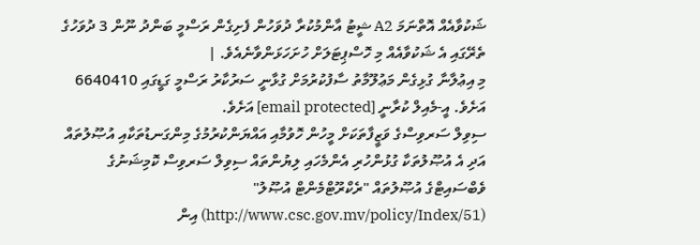ޝަކުވާއެއް އޮތްނަމަ A2 ޝީޓު އާންމުކުރާ ދުވަހުން ފެށިގެން ރަސްމީ ބަންދު ނޫން 3 ދުވަހުގެ ތެރޭގައި އެ ޝަކުވާއެއް މި ހޮސްޕިޓަލަށް ހުށަހަޅަންވާނެއެވެ. |
މި އިޢުލާނާ ގުޅިގެން މަޢުލޫމާތު ސާފުކުރުމަށް ގުޅާނީ ސަރުކާރު ރަސްމީ ގަޑީގައި 6640410 އަށެވެ. އީ-މެއިލް ކުރާނީ [email protected] އަށެވެ.
ސިވިލް ސަރވިސްގެ ވަޒީފާތަކަށް މީހުން ހޮވުމާއި އައްޔަންކުރުމުގެ މިންގަނޑުތަކާއި އުޞޫލުތައް އަދި އެ އުޞޫލުތަކާ ގުޅުންހުރި އެންމެހައި ލިޔުންތައް ސިވިލް ސަރވިސް ކޮމިޝަނުގެ ވެބްސައިޓްގެ އުޞޫލުތައް "ރެކްރޫޓްމެންޓް އުޞޫލު" (http://www.csc.gov.mv/policy/Index/51) އިން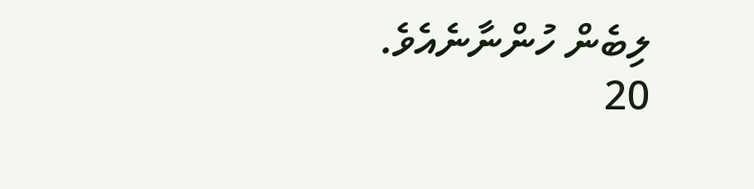ލިބެން ހުންނާނެއެވެ.
20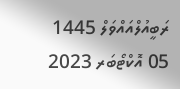ރަބީއުލްއައްވަލް 1445
05 އޮކްޓޯބަރ 2023